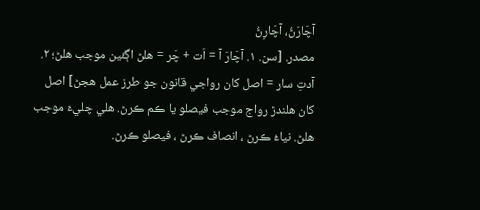آچَارَڻُ، آچَارِڻُ
مصدر. [سن. ١. آچَارَ آ = اَت + چَر = هلڻ اڳئين موجب هلڻ؛ ٢. آدتِ سار = اصل کان رواجي قانون جو طرز عمل هجڻ] اصل کان هلندڙ رواج موجب فيصلو يا ڪم ڪرڻ. هلي چليءَ موجب هلڻ. نياءُ ڪرڻ ، انصاف ڪرڻ ، فيصلو ڪرڻ.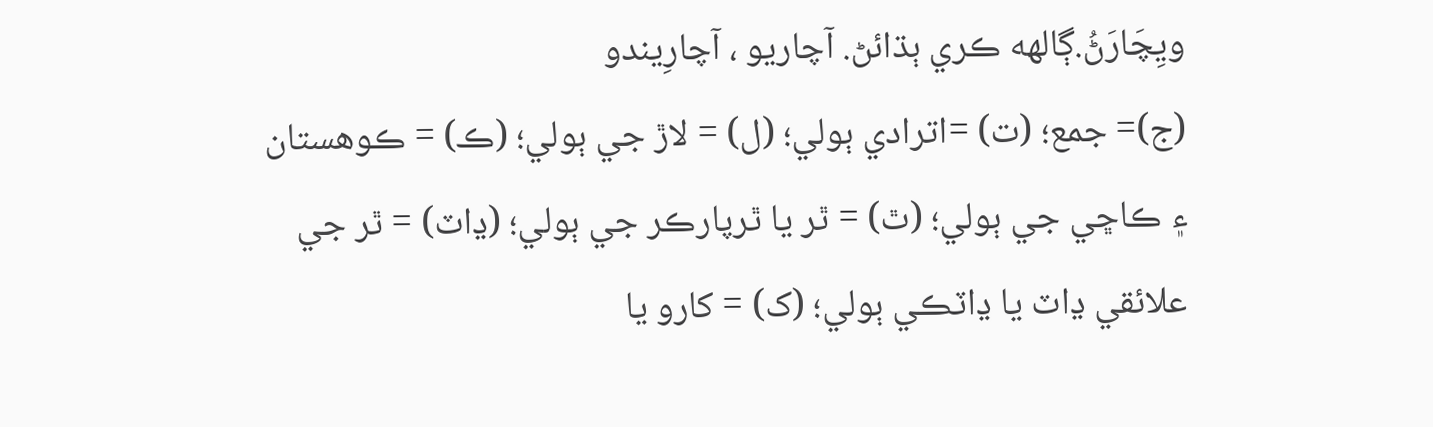ويِچَارَڻُ.ڳالهه ڪري ٻڌائڻ. آچاريو ، آچارِيندو
(ج)= جمع؛ (ت) =اترادي ٻولي؛ (ل) = لاڙ جي ٻولي؛ (ڪ) = ڪوهستان ۽ ڪاڇي جي ٻولي؛ (ٿ) = ٿر يا ٿرپارڪر جي ٻولي؛ (ڍاٽ) = ٿر جي علائقي ڍاٽ يا ڍاٽڪي ٻولي؛ (ک) = کارو يا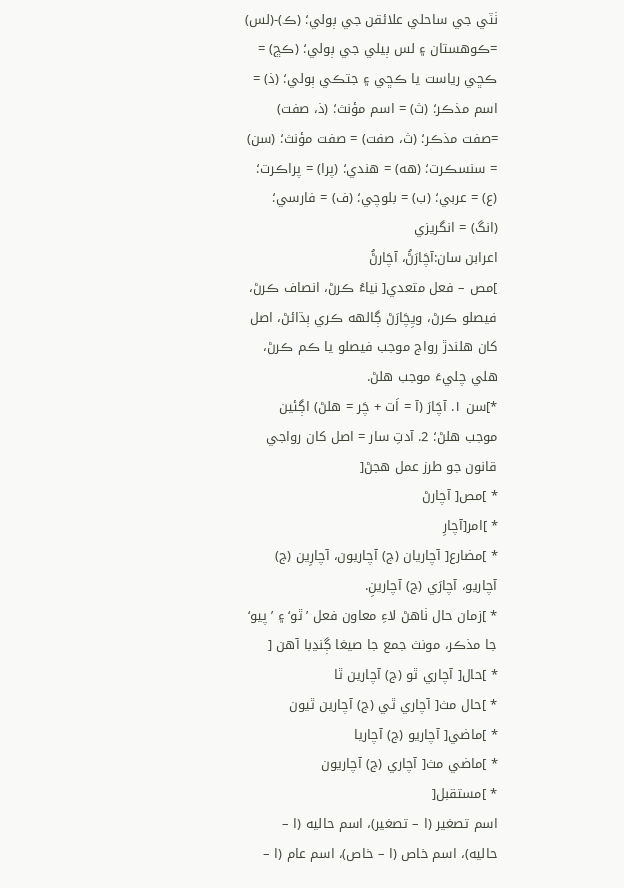ٺٽي جي ساحلي علائقن جي ٻولي؛ (ڪ)-(لس) =ڪوهستان ۽ لس ٻيلي جي ٻولي؛ (ڪڇ) = ڪڇي رياست يا ڪڇي ۽ جتڪي ٻولي؛ (ذ) = اسم مذڪر؛ (ث) = اسم مؤنث؛ (ذ، صفت) =صفت مذڪر؛ (ث، صفت) = صفت مؤنث؛ (سن) = سنسڪرت؛ (هه) = هندي؛ (پرا) = پراڪرت؛ (ع) = عربي؛ (ب) = بلوچي؛ (ف) = فارسي؛ (انگ) = انگريزي
اعرابن سان:آچَارَڻُ، آچَارڻُ
]مص – فعل متعدي[ نياءُ ڪرڻ، انصاف ڪرڻ، فيصلو ڪرڻ، ويِچَارَڻ ڳالهه ڪري ٻڌائڻ، اصل کان هلندڙ رواج موجب فيصلو يا ڪم ڪرڻ، هلي چليءَ موجب هلڻ.
*]سن ١. آچَارَ (آ = اَت + چَر = هلڻ) اڳئين موجب هلڻ؛ 2. آدتِ سار = اصل کان رواجي قانون جو طرز عمل هجڻ[
* ]مص[ آچارڻ
* ]امر[آچارِ
* ]مضارع[ آچاريان (ج) آچاريون، آچارِين (ج) آچاريو، آچارَي (ج) آچارينِ.
* ]زمان حال ٺاهڻ لاءِ معاون فعل ’ٿو‘ ۽ ’پيو‘ جا مذڪر، مونث جمع جا صيغا ڳنڍبا آهن [
* ]حال[ آچاري ٿو (ج) آچارين ٿا
* ]حال مث[ آچاري ٿي (ج) آچارين ٿيون
* ]ماضي[ آچاريو (ج) آچاريا
* ]ماضي مث[ آچاري (ج) آچاريون
* ]مستقبل[
اسم تصغير (ا – تصغير)، اسم حاليه (ا – حاليه)، اسم خاص (ا – خاص)، اسم عام (ا –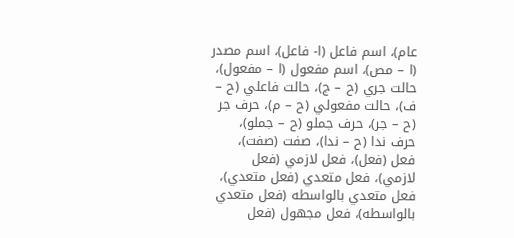عام)، اسم فاعل (ا- فاعل)، اسم مصدر (ا – مص)، اسم مفعول (ا – مفعول)، حالت جري (ح – ج)، حالت فاعلي (ح – ف)، حالت مفعولي (ح – م)، حرف جر (ح – جر)، حرف جملو (ح – جملو)، حرف ندا (ح – ندا)، صفت (صفت)، فعل (فعل)، فعل لازمي (فعل لازمي)، فعل متعدي (فعل متعدي)، فعل متعدي بالواسطه (فعل متعدي بالواسطه)، فعل مجهول (فعل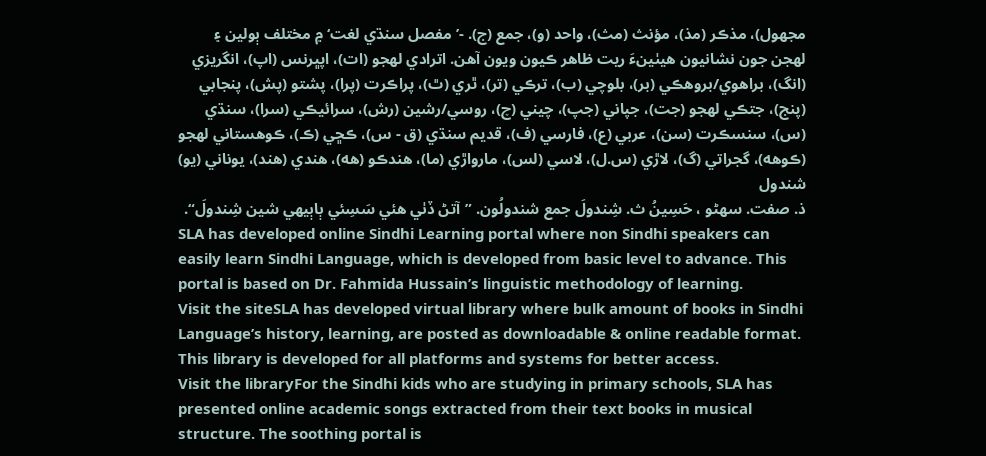مجهول)، مذڪر (مذ)، مؤنث (مث)، واحد (و)، جمع (ج). -’مفصل سنڌي لغت‘ ۾ مختلف ٻولين ۽ لهجن جون نشانيون هيٺينءَ ريت ظاهر ڪيون ويون آهن. اترادي لهجو (ات)، اپڀرنس (اپ)، انگريزي (انگ)، براهوي/بروهڪي (بر)، بلوچي (ب)، ترڪي (تر)، ٿري (ٿ)، پراڪرت (پرا)، پشتو (پش)، پنجابي (پنج)، جتڪي لهجو (جت)، جپاني (جپ)، چيني (چ)، روسي/رشين (رش)، سرائيڪي (سرا)، سنڌي (س)، سنسڪرت (سن)، عربي (ع)، فارسي (ف)، قديم سنڌي (ق - س)، ڪڇي (ڪ)، ڪوهستاني لهجو (ڪوهه)، گجراتي (گ)، لاڙي (س.ل)، لاسي (لس)، مارواڙي (ما)، هندڪو (هه)، هندي (هند)، يوناني (يو)
شندول
ذ. صفت. سهڻو ، حَسِينُ ث. شِندولَ جمع شندولُون. ”آتڻ ڏٺي هئي سَسِئي ٻاٻيهي شين شِندولَ“.
SLA has developed online Sindhi Learning portal where non Sindhi speakers can easily learn Sindhi Language, which is developed from basic level to advance. This portal is based on Dr. Fahmida Hussain’s linguistic methodology of learning.
Visit the siteSLA has developed virtual library where bulk amount of books in Sindhi Language’s history, learning, are posted as downloadable & online readable format. This library is developed for all platforms and systems for better access.
Visit the libraryFor the Sindhi kids who are studying in primary schools, SLA has presented online academic songs extracted from their text books in musical structure. The soothing portal is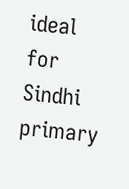ideal for Sindhi primary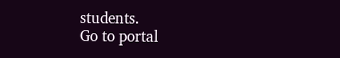students.
Go to portal